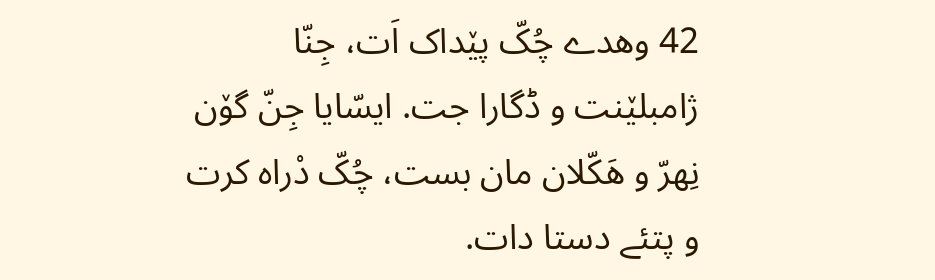42 وهدے چُکّ پێداک اَت، جِنّا ژامبلێنت و ڈگارا جت. ایسّایا جِنّ گۆن نِهرّ و هَکّلان مان بست، چُکّ دْراه کرت و پتئے دستا دات.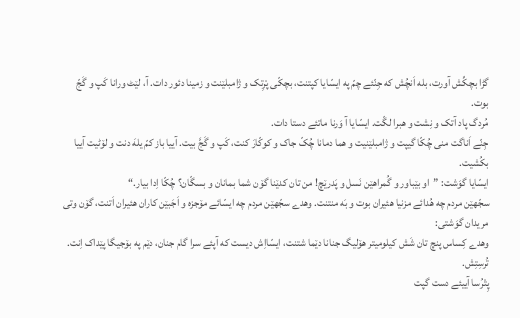گڑا بچکِّش آورت، بله اَنچُش که جِنّئے چمّ په ایسّایا کپتنت، بچکّی پْرِتک و ژامبلێنت و زمینا دئور دات. آ، لێٹ ورانا کَپ و گَجّ بوت.
مُردگ پاد آتک و نِشت و هبرا لگّت. ایسّایا آ وَرنا ماتئے دستا دات.
جِنّے اَناگت منی چُکّا گیپت و ژامبلێنیت و هما دمانا چُکّ جاک و کوکّارَ کنت، کَپ و گَجَّ بیت. آییا باز کمّ یلهَ دنت و لۆٹیت آییا بکُشیت.
ایسّایا گوَشت: ”او بێباور و گُمراهێن نَسل و پَدرێچ! من تان کدێنا گۆن شما بمانان و بسگّان؟ چُکّا اِدا بیار.“
سجّهێن مردم چه هُدائے مزنیا هئیران بوت و بَه منتنت. وهدے سجّهێن مردم چه ایسّائے مۆجزه و اَجَبێن کاران هئیران اَتنت، گۆن وتی مریدان گوَشتی:
وهدے کِساس پنچ تان شَش کیلومیتر هۆلیگ جنانا دێما شتنت، ایسّااِش دیست که آپئے سرا گام جنان، دێم په بۆجیگا پێداک اِنت. تُرسِتِش.
پِتْرُسا آییئے دست گپت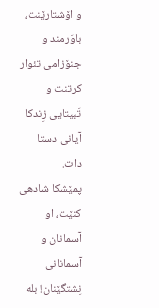و اۆشتارێنت، باوَرمند و جنۆزامی تئوار کرتنت و تَبیتایی زِندکا آیانی دستا دات.
پمێشکا شادهی کنێت، او آسمانان و آسمانانی نِشتگێنان! بله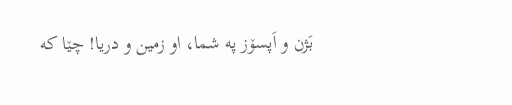بَژن و اَپسۆز په شما، او زمین و دریا! چێا که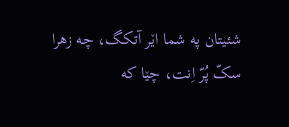شئیتان په شما اێر آتکگ، چه زهرا سکّ پُرّ اِنت، چێا که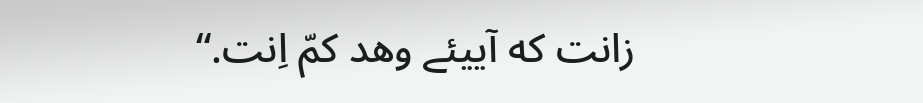زانت که آییئے وهد کمّ اِنت.“